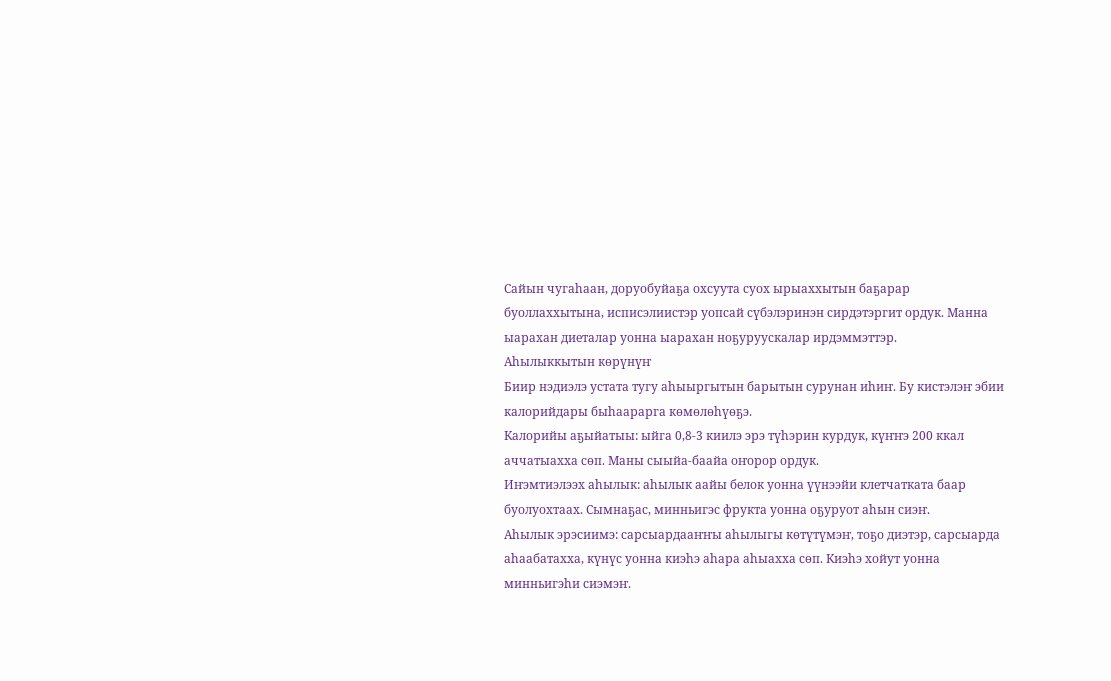Сайын чугаһаан, доруобуйаҕа охсуута суох ырыаххытын баҕарар буоллаххытына, исписэлиистэр уопсай сүбэлэринэн сирдэтэргит ордук. Манна ыарахан диеталар уонна ыарахан ноҕуруускалар ирдэммэттэр.
Аһылыккытын көрүнүҥ
Биир нэдиэлэ устата тугу аһыыргытын барытын сурунан иһиҥ. Бу кистэлэҥ эбии калорийдары быһаарарга көмөлөһүөҕэ.
Калорийы аҕыйатыы: ыйга 0,8-3 киилэ эрэ түһэрин курдук, күҥҥэ 200 ккал аччатыахха сөп. Маны сыыйа-баайа оҥорор ордук.
Иҥэмтиэлээх аһылык: аһылык аайы белок уонна үүнээйи клетчатката баар буолуохтаах. Сымнаҕас, минньигэс фрукта уонна оҕуруот аһын сиэҥ.
Аһылык эрэсиимэ: сарсыардааҥҥы аһылыгы көтүтүмэҥ, тоҕо диэтэр, сарсыарда аһаабатахха, күнүс уонна киэһэ аһара аһыахха сөп. Киэһэ хойут уонна минньигэһи сиэмэҥ.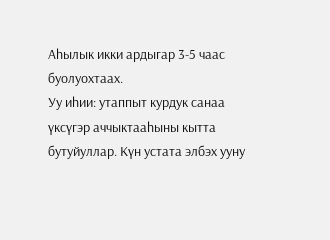Аһылык икки ардыгар 3-5 чаас буолуохтаах.
Уу иһии: утаппыт курдук санаа үксүгэр аччыктааһыны кытта бутуйуллар. Күн устата элбэх ууну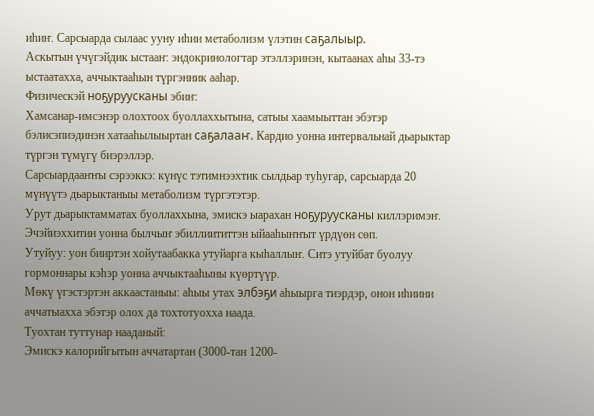иһиҥ. Сарсыарда сылаас ууну иһии метаболизм үлэтин саҕалыыр.
Аскытын үчүгэйдик ыстааҥ: эндокринологтар этэллэринэн, кытаанах аһы 33-тэ ыстаатахха, аччыктааһын түргэнник ааһар.
Физическэй ноҕуруусканы эбиҥ:
Хамсанар-имсэнэр олохтоох буоллаххытына, сатыы хаамыыттан эбэтэр бэлисэпиэдинэн хатааһылыыртан саҕалааҥ. Кардио уонна интервальнай дьарыктар түргэн түмүгү биэрэллэр.
Сарсыардааҥҥы сэрээккэ: күнүс тэтимнээхтик сылдьар туһугар, сарсыарда 20 мүнүүтэ дьарыктаныы метаболизм түргэтэтэр.
Урут дьарыктамматах буоллаххына, эмискэ ыарахан ноҕуруусканы киллэримэҥ. Эчэйиэххитин уонна былчыҥ эбиллиититтэн ыйааһыҥҥыт үрдүөн сөп.
Утуйуу: уон бииртэн хойутаабакка утуйарга кыһаллыҥ. Ситэ утуйбат буолуу гормоннары кэһэр уонна аччыктааһыны күөртүүр.
Мөкү үгэстэртэн аккаастаныы: аһыы утах элбэҕи аһыырга тиэрдэр, онон иһиини аччатыахха эбэтэр олох да тохтотуохха наада.
Туохтан туттунар нааданый:
Эмискэ калорийгытын аччатартан (3000-тан 1200-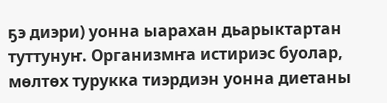ҕэ диэри) уонна ыарахан дьарыктартан туттунуҥ. Организмҥа истириэс буолар, мөлтөх турукка тиэрдиэн уонна диетаны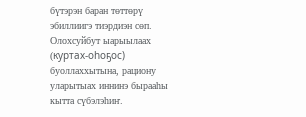бүтэрэн баран төттөрү эбиллиигэ тиэрдиэн сөп.
Олохсуйбут ыарыылаах (куртах-оһоҕос) буоллаххытына, рациону уларытыах иннинэ бырааһы кытта сүбэлэһиҥ.